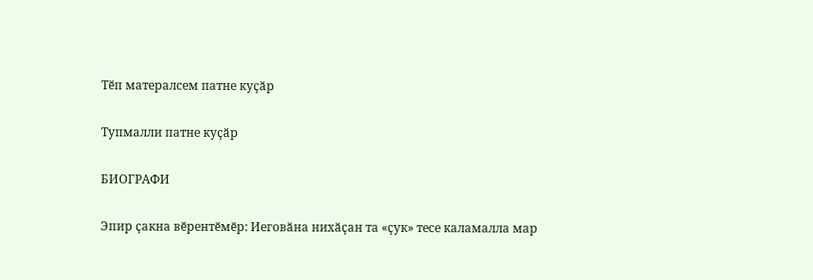Тӗп матералсем патне куҫӑр

Тупмалли патне куҫӑр

БИОГРАФИ

Эпир ҫакна вӗрентӗмӗр: Иеговӑна нихӑҫан та «ҫук» тесе каламалла мар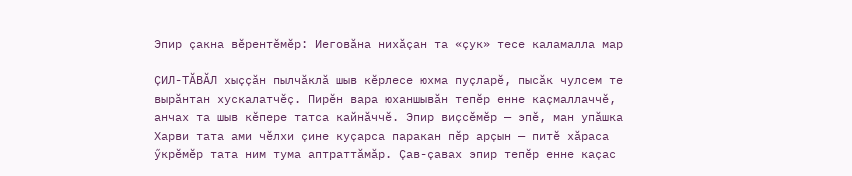Эпир ҫакна вӗрентӗмӗр: Иеговӑна нихӑҫан та «ҫук» тесе каламалла мар

ҪИЛ-ТӐВӐЛ хыҫҫӑн пылчӑклӑ шыв кӗрлесе юхма пуҫларӗ, пысӑк чулсем те вырӑнтан хускалатчӗҫ. Пирӗн вара юханшывӑн тепӗр енне каҫмаллаччӗ, анчах та шыв кӗпере татса кайнӑччӗ. Эпир виҫсӗмӗр — эпӗ, ман упӑшка Харви тата ами чӗлхи ҫине куҫарса паракан пӗр арҫын — питӗ хӑраса ӳкрӗмӗр тата ним тума аптраттӑмӑр. Ҫав-ҫавах эпир тепӗр енне каҫас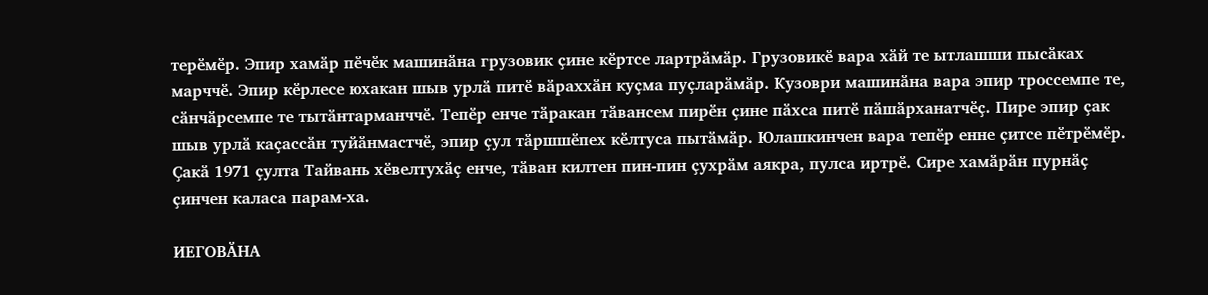терӗмӗр. Эпир хамӑр пӗчӗк машинӑна грузовик ҫине кӗртсе лартрӑмӑр. Грузовикӗ вара хӑй те ытлашши пысӑках марччӗ. Эпир кӗрлесе юхакан шыв урлӑ питӗ вӑраххӑн куҫма пуҫларӑмӑр. Кузоври машинӑна вара эпир троссемпе те, сӑнчӑрсемпе те тытӑнтарманччӗ. Тепӗр енче тӑракан тӑвансем пирӗн ҫине пӑхса питӗ пӑшӑрханатчӗҫ. Пире эпир ҫак шыв урлӑ каҫассӑн туйӑнмастчӗ, эпир ҫул тӑршшӗпех кӗлтуса пытӑмӑр. Юлашкинчен вара тепӗр енне ҫитсе пӗтрӗмӗр. Ҫакӑ 1971 ҫулта Тайвань хӗвелтухӑҫ енче, тӑван килтен пин-пин ҫухрӑм аякра, пулса иртрӗ. Сире хамӑрӑн пурнӑҫ ҫинчен каласа парам-ха.

ИЕГОВӐНА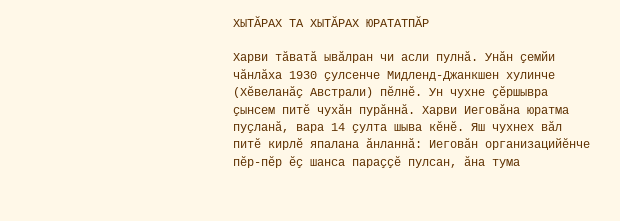ХЫТӐРАХ ТА ХЫТӐРАХ ЮРАТАТПӐР

Харви тӑватӑ ывӑлран чи асли пулнӑ. Унӑн ҫемйи чӑнлӑха 1930 ҫулсенче Мидленд-Джанкшен хулинче (Хӗвеланӑҫ Австрали) пӗлнӗ. Ун чухне ҫӗршывра ҫынсем питӗ чухӑн пурӑннӑ. Харви Иеговӑна юратма пуҫланӑ, вара 14 ҫулта шыва кӗнӗ. Яш чухнех вӑл питӗ кирлӗ япалана ӑнланнӑ: Иеговӑн организацийӗнче пӗр-пӗр ӗҫ шанса параҫҫӗ пулсан, ӑна тума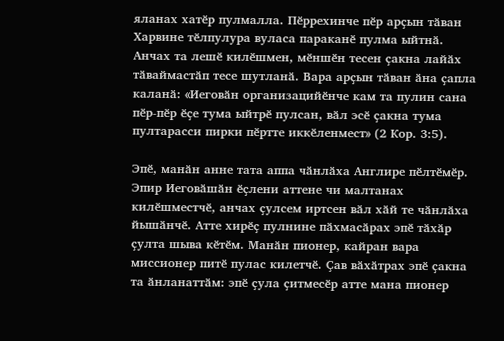яланах хатӗр пулмалла. Пӗррехинче пӗр арҫын тӑван Харвине тӗлпулура вуласа параканӗ пулма ыйтнӑ. Анчах та лешӗ килӗшмен, мӗншӗн тесен ҫакна лайӑх тӑваймастӑп тесе шутланӑ. Вара арҫын тӑван ӑна ҫапла каланӑ: «Иеговӑн организацийӗнче кам та пулин сана пӗр-пӗр ӗҫе тума ыйтрӗ пулсан, вӑл эсӗ ҫакна тума пултарасси пирки пӗртте иккӗленмест» (2 Кор. 3:5).

Эпӗ, манӑн анне тата аппа чӑнлӑха Англире пӗлтӗмӗр. Эпир Иеговӑшӑн ӗҫлени аттене чи малтанах килӗшместчӗ, анчах ҫулсем иртсен вӑл хӑй те чӑнлӑха йышӑнчӗ. Атте хирӗҫ пулнине пӑхмасӑрах эпӗ тӑхӑр ҫулта шыва кӗтӗм. Манӑн пионер, кайран вара миссионер питӗ пулас килетчӗ. Ҫав вӑхӑтрах эпӗ ҫакна та ӑнланаттӑм: эпӗ ҫула ҫитмесӗр атте мана пионер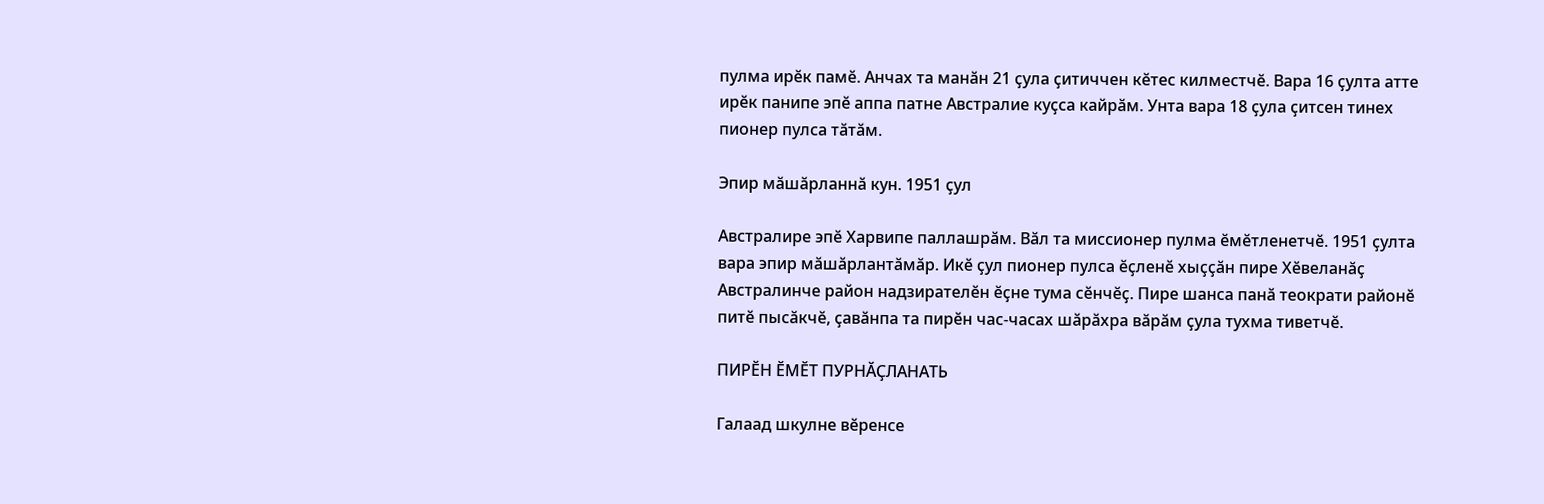пулма ирӗк памӗ. Анчах та манӑн 21 ҫула ҫитиччен кӗтес килместчӗ. Вара 16 ҫулта атте ирӗк панипе эпӗ аппа патне Австралие куҫса кайрӑм. Унта вара 18 ҫула ҫитсен тинех пионер пулса тӑтӑм.

Эпир мӑшӑрланнӑ кун. 1951 ҫул

Австралире эпӗ Харвипе паллашрӑм. Вӑл та миссионер пулма ӗмӗтленетчӗ. 1951 ҫулта вара эпир мӑшӑрлантӑмӑр. Икӗ ҫул пионер пулса ӗҫленӗ хыҫҫӑн пире Хӗвеланӑҫ Австралинче район надзирателӗн ӗҫне тума сӗнчӗҫ. Пире шанса панӑ теократи районӗ питӗ пысӑкчӗ, ҫавӑнпа та пирӗн час-часах шӑрӑхра вӑрӑм ҫула тухма тиветчӗ.

ПИРӖН ӖМӖТ ПУРНӐҪЛАНАТЬ

Галаад шкулне вӗренсе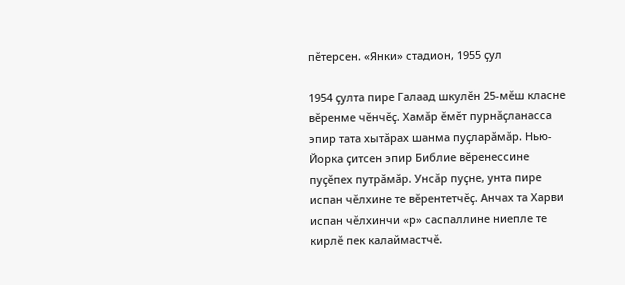пӗтерсен. «Янки» стадион, 1955 ҫул

1954 ҫулта пире Галаад шкулӗн 25-мӗш класне вӗренме чӗнчӗҫ. Хамӑр ӗмӗт пурнӑҫланасса эпир тата хытӑрах шанма пуҫларӑмӑр. Нью-Йорка ҫитсен эпир Библие вӗренессине пуҫӗпех путрӑмӑр. Унсӑр пуҫне, унта пире испан чӗлхине те вӗрентетчӗҫ. Анчах та Харви испан чӗлхинчи «р» саспаллине ниепле те кирлӗ пек калаймастчӗ.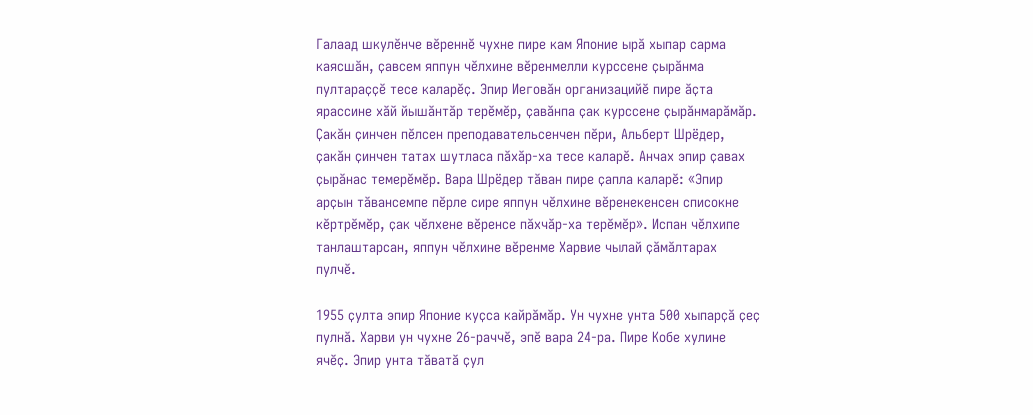Галаад шкулӗнче вӗреннӗ чухне пире кам Японие ырӑ хыпар сарма каясшӑн, ҫавсем яппун чӗлхине вӗренмелли курссене ҫырӑнма пултараҫҫӗ тесе каларӗҫ. Эпир Иеговӑн организацийӗ пире ӑҫта ярассине хӑй йышӑнтӑр терӗмӗр, ҫавӑнпа ҫак курссене ҫырӑнмарӑмӑр. Ҫакӑн ҫинчен пӗлсен преподавательсенчен пӗри, Альберт Шрёдер, ҫакӑн ҫинчен татах шутласа пӑхӑр-ха тесе каларӗ. Анчах эпир ҫавах ҫырӑнас темерӗмӗр. Вара Шрёдер тӑван пире ҫапла каларӗ: «Эпир арҫын тӑвансемпе пӗрле сире яппун чӗлхине вӗренекенсен списокне кӗртрӗмӗр, ҫак чӗлхене вӗренсе пӑхчӑр-ха терӗмӗр». Испан чӗлхипе танлаштарсан, яппун чӗлхине вӗренме Харвие чылай ҫӑмӑлтарах пулчӗ.

1955 ҫулта эпир Японие куҫса кайрӑмӑр. Ун чухне унта 500 хыпарҫӑ ҫеҫ пулнӑ. Харви ун чухне 26-раччӗ, эпӗ вара 24-ра. Пире Кобе хулине ячӗҫ. Эпир унта тӑватӑ ҫул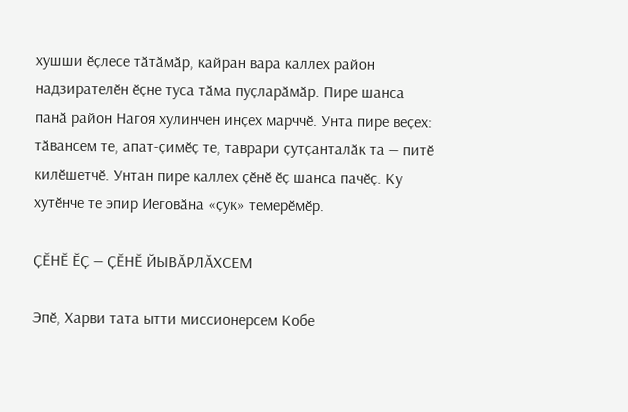хушши ӗҫлесе тӑтӑмӑр, кайран вара каллех район надзирателӗн ӗҫне туса тӑма пуҫларӑмӑр. Пире шанса панӑ район Нагоя хулинчен инҫех марччӗ. Унта пире веҫех: тӑвансем те, апат-ҫимӗҫ те, таврари ҫутҫанталӑк та — питӗ килӗшетчӗ. Унтан пире каллех ҫӗнӗ ӗҫ шанса пачӗҫ. Ку хутӗнче те эпир Иеговӑна «ҫук» темерӗмӗр.

ҪӖНӖ ӖҪ — ҪӖНӖ ЙЫВӐРЛӐХСЕМ

Эпӗ, Харви тата ытти миссионерсем Кобе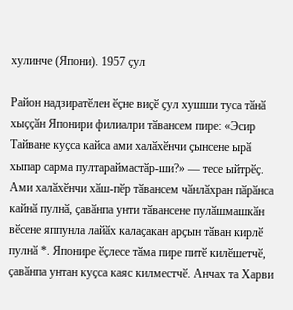хулинче (Япони). 1957 ҫул

Район надзиратӗлен ӗҫне виҫӗ ҫул хушши туса тӑнӑ хыҫҫӑн Японири филиалри тӑвансем пире: «Эсир Тайване куҫса кайса ами халӑхӗнчи ҫынсене ырӑ хыпар сарма пултараймастӑр-ши?» — тесе ыйтрӗҫ. Ами халӑхӗнчи хӑш-пӗр тӑвансем чӑнлӑхран пӑрӑнса кайнӑ пулнӑ, ҫавӑнпа унти тӑвансене пулӑшмашкӑн вӗсене яппунла лайӑх калаҫакан арҫын тӑван кирлӗ пулнӑ *. Японире ӗҫлесе тӑма пире питӗ килӗшетчӗ, ҫавӑнпа унтан куҫса каяс килместчӗ. Анчах та Харви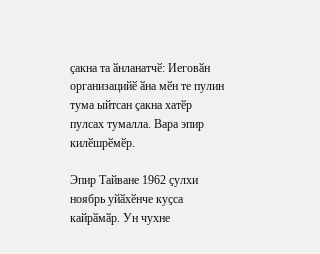ҫакна та ӑнланатчӗ: Иеговӑн организацийӗ ӑна мӗн те пулин тума ыйтсан ҫакна хатӗр пулсах тумалла. Вара эпир килӗшрӗмӗр.

Эпир Тайване 1962 ҫулхи ноябрь уйӑхӗнче куҫса кайрӑмӑр. Ун чухне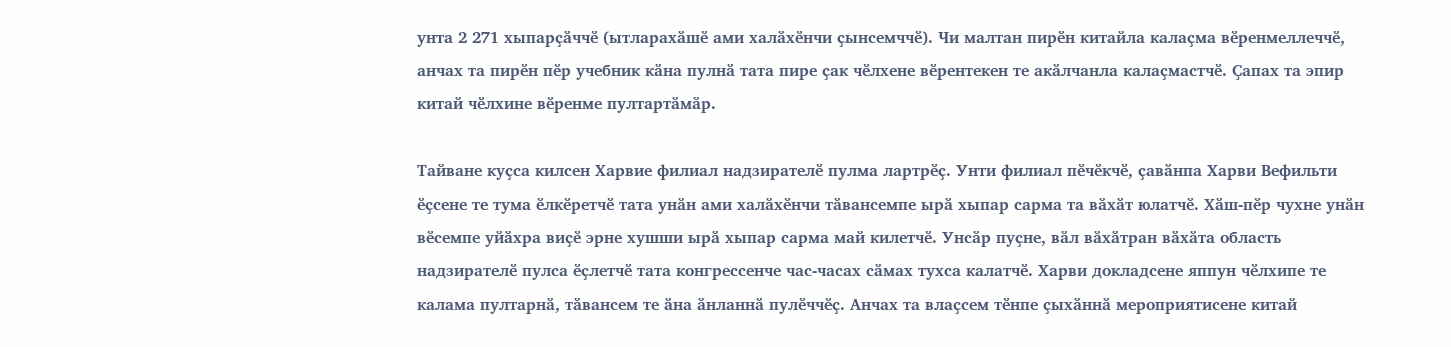унта 2 271 хыпарҫӑччӗ (ытларахӑшӗ ами халӑхӗнчи ҫынсемччӗ). Чи малтан пирӗн китайла калаҫма вӗренмеллеччӗ, анчах та пирӗн пӗр учебник кӑна пулнӑ тата пире ҫак чӗлхене вӗрентекен те акӑлчанла калаҫмастчӗ. Ҫапах та эпир китай чӗлхине вӗренме пултартӑмӑр.

Тайване куҫса килсен Харвие филиал надзирателӗ пулма лартрӗҫ. Унти филиал пӗчӗкчӗ, ҫавӑнпа Харви Вефильти ӗҫсене те тума ӗлкӗретчӗ тата унӑн ами халӑхӗнчи тӑвансемпе ырӑ хыпар сарма та вӑхӑт юлатчӗ. Хӑш-пӗр чухне унӑн вӗсемпе уйӑхра виҫӗ эрне хушши ырӑ хыпар сарма май килетчӗ. Унсӑр пуҫне, вӑл вӑхӑтран вӑхӑта область надзирателӗ пулса ӗҫлетчӗ тата конгрессенче час-часах сӑмах тухса калатчӗ. Харви докладсене яппун чӗлхипе те калама пултарнӑ, тӑвансем те ӑна ӑнланнӑ пулӗччӗҫ. Анчах та влаҫсем тӗнпе ҫыхӑннӑ мероприятисене китай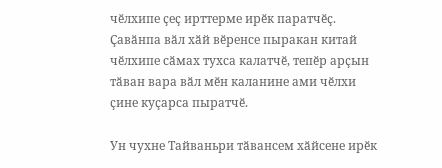чӗлхипе ҫеҫ ирттерме ирӗк паратчӗҫ. Ҫавӑнпа вӑл хӑй вӗренсе пыракан китай чӗлхипе сӑмах тухса калатчӗ, тепӗр арҫын тӑван вара вӑл мӗн каланине ами чӗлхи ҫине куҫарса пыратчӗ.

Ун чухне Тайваньри тӑвансем хӑйсене ирӗк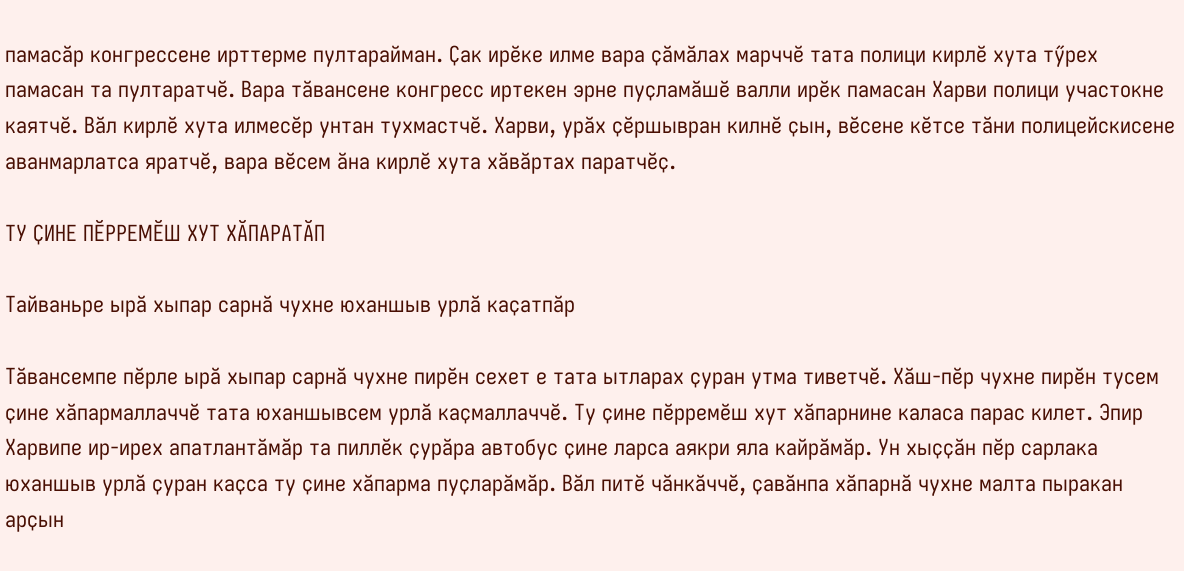памасӑр конгрессене ирттерме пултарайман. Ҫак ирӗке илме вара ҫӑмӑлах марччӗ тата полици кирлӗ хута тӳрех памасан та пултаратчӗ. Вара тӑвансене конгресс иртекен эрне пуҫламӑшӗ валли ирӗк памасан Харви полици участокне каятчӗ. Вӑл кирлӗ хута илмесӗр унтан тухмастчӗ. Харви, урӑх ҫӗршывран килнӗ ҫын, вӗсене кӗтсе тӑни полицейскисене аванмарлатса яратчӗ, вара вӗсем ӑна кирлӗ хута хӑвӑртах паратчӗҫ.

ТУ ҪИНЕ ПӖРРЕМӖШ ХУТ ХӐПАРАТӐП

Тайваньре ырӑ хыпар сарнӑ чухне юханшыв урлӑ каҫатпӑр

Тӑвансемпе пӗрле ырӑ хыпар сарнӑ чухне пирӗн сехет е тата ытларах ҫуран утма тиветчӗ. Хӑш-пӗр чухне пирӗн тусем ҫине хӑпармаллаччӗ тата юханшывсем урлӑ каҫмаллаччӗ. Ту ҫине пӗрремӗш хут хӑпарнине каласа парас килет. Эпир Харвипе ир-ирех апатлантӑмӑр та пиллӗк ҫурӑра автобус ҫине ларса аякри яла кайрӑмӑр. Ун хыҫҫӑн пӗр сарлака юханшыв урлӑ ҫуран каҫса ту ҫине хӑпарма пуҫларӑмӑр. Вӑл питӗ чӑнкӑччӗ, ҫавӑнпа хӑпарнӑ чухне малта пыракан арҫын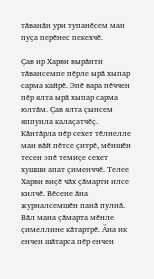тӑванӑн ури тупанӗсем ман пуҫа перӗнес пекехчӗ.

Ҫав ир Харви вырӑнти тӑвансемпе пӗрле ырӑ хыпар сарма кайрӗ. Эпӗ вара пӗччен пӗр ялта ырӑ хыпар сарма юлтӑм. Ҫав ялта ҫынсем яппунла калаҫатчӗҫ. Кӑнтӑрла пӗр сехет тӗлнелле ман вӑй пӗтсе ҫитрӗ, мӗншӗн тесен эпӗ темиҫе сехет хушши апат ҫименччӗ. Телее Харви виҫӗ чӑх ҫӑмарти илсе килчӗ. Вӗсене ӑна журналсемшӗн панӑ пулнӑ. Вӑл мана ҫӑмарта мӗнле ҫимеллине кӑтартрӗ. Ӑна ик енчен шӑтарса пӗр енчен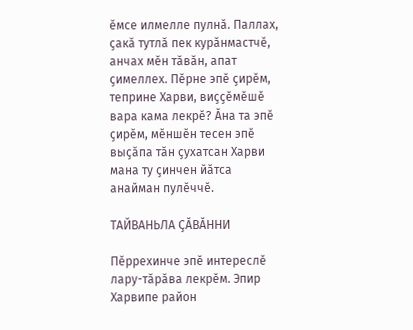ӗмсе илмелле пулнӑ. Паллах, ҫакӑ тутлӑ пек курӑнмастчӗ, анчах мӗн тӑвӑн, апат ҫимеллех. Пӗрне эпӗ ҫирӗм, теприне Харви, виҫҫӗмӗшӗ вара кама лекрӗ? Ӑна та эпӗ ҫирӗм, мӗншӗн тесен эпӗ выҫӑпа тӑн ҫухатсан Харви мана ту ҫинчен йӑтса анайман пулӗччӗ.

ТАЙВАНЬЛА ҪӐВӐННИ

Пӗррехинче эпӗ интереслӗ лару-тӑрӑва лекрӗм. Эпир Харвипе район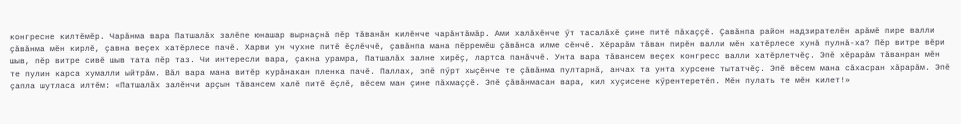конгресне килтӗмӗр. Чарӑнма вара Патшалӑх залӗпе юнашар вырнаҫнӑ пӗр тӑванӑн килӗнче чарӑнтӑмӑр. Ами халӑхӗнче ӳт тасалӑхӗ ҫине питӗ пӑхаҫҫӗ. Ҫавӑнпа район надзирателӗн арӑмӗ пире валли ҫӑвӑнма мӗн кирлӗ, ҫавна веҫех хатӗрлесе пачӗ. Харви ун чухне питӗ ӗҫлӗччӗ, ҫавӑнпа мана пӗрремӗш ҫӑвӑнса илме сӗнчӗ. Хӗрарӑм тӑван пирӗн валли мӗн хатӗрлесе хунӑ пулнӑ-ха? Пӗр витре вӗри шыв, пӗр витре сивӗ шыв тата пӗр таз. Чи интересли вара, ҫакна урамра, Патшалӑх залне хирӗҫ, лартса панӑччӗ. Унта вара тӑвансем веҫех конгресс валли хатӗрлетчӗҫ. Эпӗ хӗрарӑм тӑванран мӗн те пулин карса хумалли ыйтрӑм. Вӑл вара мана витӗр курӑнакан пленка пачӗ. Паллах, эпӗ пӳрт хыҫӗнче те ҫӑвӑнма пултарнӑ, анчах та унта хурсене тытатчӗҫ. Эпӗ вӗсем мана сӑхасран хӑрарӑм. Эпӗ ҫапла шутласа илтӗм: «Патшалӑх залӗнчи арҫын тӑвансем халӗ питӗ ӗҫлӗ, вӗсем ман ҫине пӑхмаҫҫӗ. Эпӗ ҫӑвӑнмасан вара, кил хуҫисене кӳрентеретӗп. Мӗн пулать те мӗн килет!»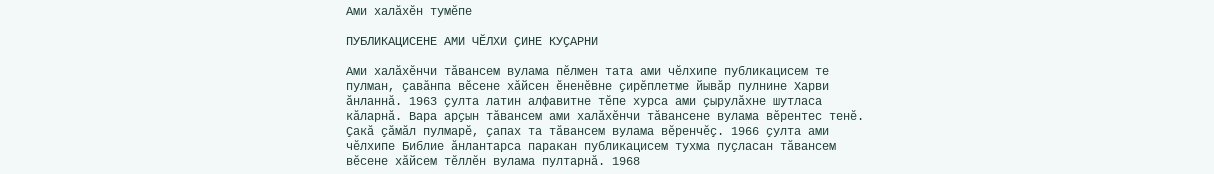Ами халӑхӗн тумӗпе

ПУБЛИКАЦИСЕНЕ АМИ ЧӖЛХИ ҪИНЕ КУҪАРНИ

Ами халӑхӗнчи тӑвансем вулама пӗлмен тата ами чӗлхипе публикацисем те пулман, ҫавӑнпа вӗсене хӑйсен ӗненӗвне ҫирӗплетме йывӑр пулнине Харви ӑнланнӑ. 1963 ҫулта латин алфавитне тӗпе хурса ами ҫырулӑхне шутласа кӑларнӑ. Вара арҫын тӑвансем ами халӑхӗнчи тӑвансене вулама вӗрентес тенӗ. Ҫакӑ ҫӑмӑл пулмарӗ, ҫапах та тӑвансем вулама вӗренчӗҫ. 1966 ҫулта ами чӗлхипе Библие ӑнлантарса паракан публикацисем тухма пуҫласан тӑвансем вӗсене хӑйсем тӗллӗн вулама пултарнӑ. 1968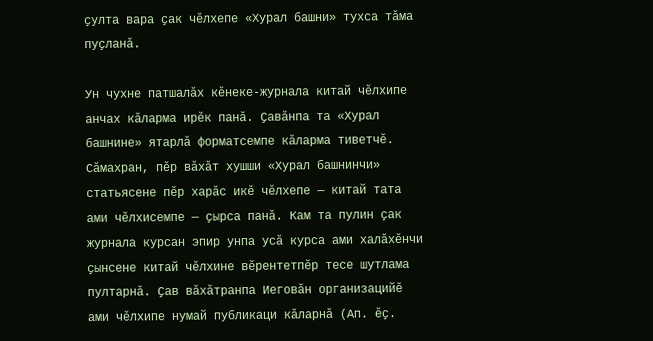ҫулта вара ҫак чӗлхепе «Хурал башни» тухса тӑма пуҫланӑ.

Ун чухне патшалӑх кӗнеке-журнала китай чӗлхипе анчах кӑларма ирӗк панӑ. Ҫавӑнпа та «Хурал башнине» ятарлӑ форматсемпе кӑларма тиветчӗ. Сӑмахран, пӗр вӑхӑт хушши «Хурал башнинчи» статьясене пӗр харӑс икӗ чӗлхепе — китай тата ами чӗлхисемпе — ҫырса панӑ. Кам та пулин ҫак журнала курсан эпир унпа усӑ курса ами халӑхӗнчи ҫынсене китай чӗлхине вӗрентетпӗр тесе шутлама пултарнӑ. Ҫав вӑхӑтранпа Иеговӑн организацийӗ ами чӗлхипе нумай публикаци кӑларнӑ (Ап. ӗҫ.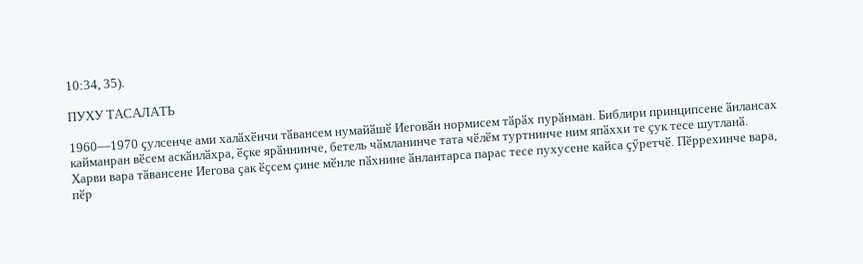10:34, 35).

ПУХУ ТАСАЛАТЬ

1960—1970 ҫулсенче ами халӑхӗнчи тӑвансем нумайӑшӗ Иеговӑн нормисем тӑрӑх пурӑнман. Библири принципсене ӑнлансах кайманран вӗсем аскӑнлӑхра, ӗҫке ярӑннинче, бетель чӑмланинче тата чӗлӗм туртнинче ним япӑххи те ҫук тесе шутланӑ. Харви вара тӑвансене Иегова ҫак ӗҫсем ҫине мӗнле пӑхнине ӑнлантарса парас тесе пухусене кайса ҫӳретчӗ. Пӗррехинче вара, пӗр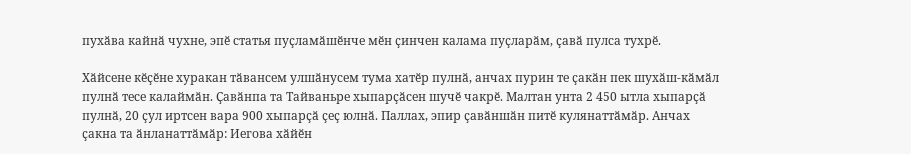пухӑва кайнӑ чухне, эпӗ статья пуҫламӑшӗнче мӗн ҫинчен калама пуҫларӑм, ҫавӑ пулса тухрӗ.

Хӑйсене кӗҫӗне хуракан тӑвансем улшӑнусем тума хатӗр пулнӑ, анчах пурин те ҫакӑн пек шухӑш-кӑмӑл пулнӑ тесе калаймӑн. Ҫавӑнпа та Тайваньре хыпарҫӑсен шучӗ чакрӗ. Малтан унта 2 450 ытла хыпарҫӑ пулнӑ, 20 ҫул иртсен вара 900 хыпарҫӑ ҫеҫ юлнӑ. Паллах, эпир ҫавӑншӑн питӗ кулянаттӑмӑр. Анчах ҫакна та ӑнланаттӑмӑр: Иегова хӑйӗн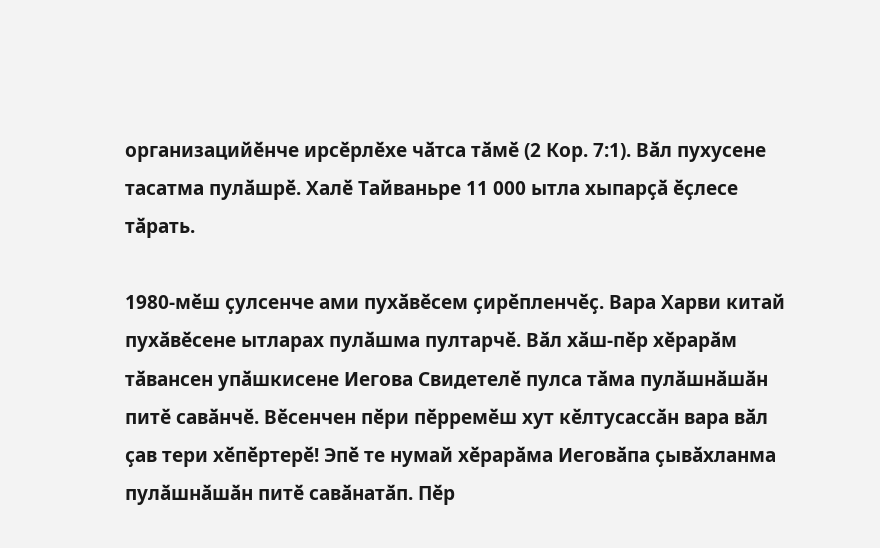организацийӗнче ирсӗрлӗхе чӑтса тӑмӗ (2 Кор. 7:1). Вӑл пухусене тасатма пулӑшрӗ. Халӗ Тайваньре 11 000 ытла хыпарҫӑ ӗҫлесе тӑрать.

1980-мӗш ҫулсенче ами пухӑвӗсем ҫирӗпленчӗҫ. Вара Харви китай пухӑвӗсене ытларах пулӑшма пултарчӗ. Вӑл хӑш-пӗр хӗрарӑм тӑвансен упӑшкисене Иегова Свидетелӗ пулса тӑма пулӑшнӑшӑн питӗ савӑнчӗ. Вӗсенчен пӗри пӗрремӗш хут кӗлтусассӑн вара вӑл ҫав тери хӗпӗртерӗ! Эпӗ те нумай хӗрарӑма Иеговӑпа ҫывӑхланма пулӑшнӑшӑн питӗ савӑнатӑп. Пӗр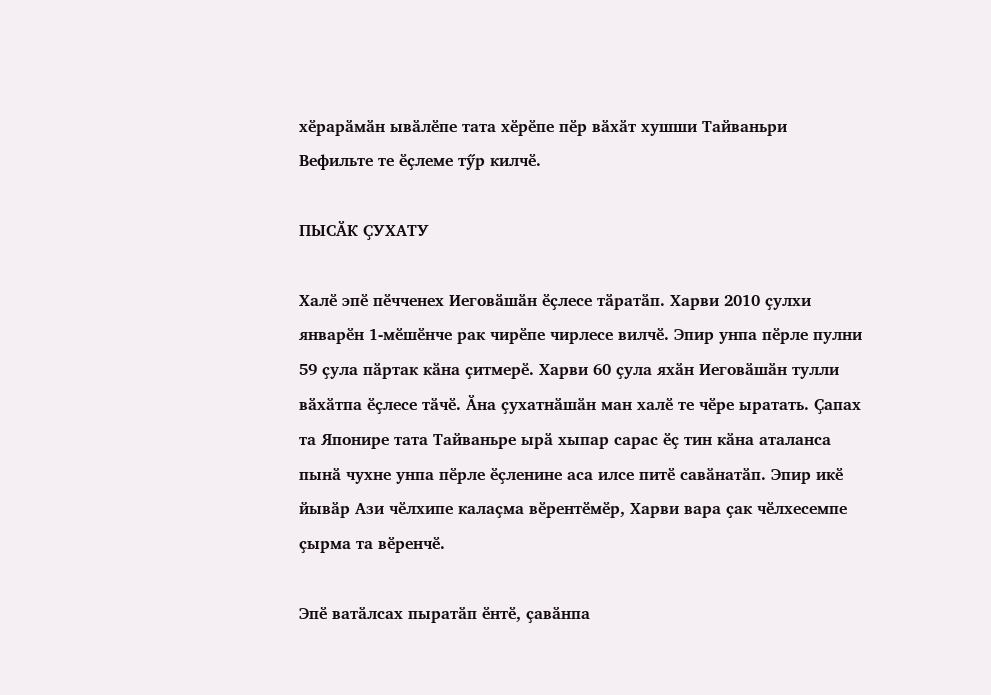хӗрарӑмӑн ывӑлӗпе тата хӗрӗпе пӗр вӑхӑт хушши Тайваньри Вефильте те ӗҫлеме тӳр килчӗ.

ПЫСӐК ҪУХАТУ

Халӗ эпӗ пӗчченех Иеговӑшӑн ӗҫлесе тӑратӑп. Харви 2010 ҫулхи январӗн 1-мӗшӗнче рак чирӗпе чирлесе вилчӗ. Эпир унпа пӗрле пулни 59 ҫула пӑртак кӑна ҫитмерӗ. Харви 60 ҫула яхӑн Иеговӑшӑн тулли вӑхӑтпа ӗҫлесе тӑчӗ. Ӑна ҫухатнӑшӑн ман халӗ те чӗре ыратать. Ҫапах та Японире тата Тайваньре ырӑ хыпар сарас ӗҫ тин кӑна аталанса пынӑ чухне унпа пӗрле ӗҫленине аса илсе питӗ савӑнатӑп. Эпир икӗ йывӑр Ази чӗлхипе калаҫма вӗрентӗмӗр, Харви вара ҫак чӗлхесемпе ҫырма та вӗренчӗ.

Эпӗ ватӑлсах пыратӑп ӗнтӗ, ҫавӑнпа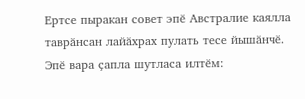Ертсе пыракан совет эпӗ Австралие каялла таврӑнсан лайӑхрах пулать тесе йышӑнчӗ. Эпӗ вара ҫапла шутласа илтӗм: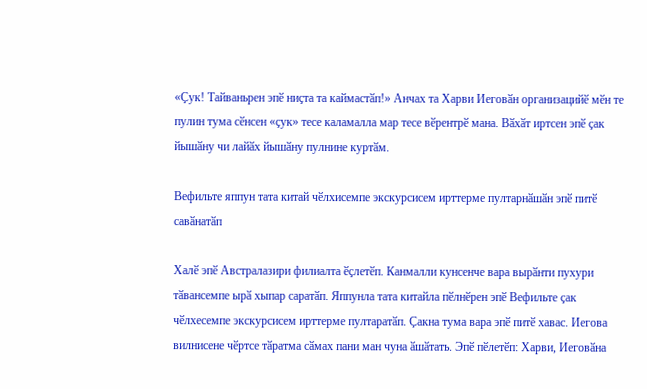«Ҫук! Тайваньрен эпӗ ниҫта та каймастӑп!» Анчах та Харви Иеговӑн организацийӗ мӗн те пулин тума сӗнсен «ҫук» тесе каламалла мар тесе вӗрентрӗ мана. Вӑхӑт иртсен эпӗ ҫак йышӑну чи лайӑх йышӑну пулнине куртӑм.

Вефильте яппун тата китай чӗлхисемпе экскурсисем ирттерме пултарнӑшӑн эпӗ питӗ савӑнатӑп

Халӗ эпӗ Австралазири филиалта ӗҫлетӗп. Канмалли кунсенче вара вырӑнти пухури тӑвансемпе ырӑ хыпар саратӑп. Яппунла тата китайла пӗлнӗрен эпӗ Вефильте ҫак чӗлхесемпе экскурсисем ирттерме пултаратӑп. Ҫакна тума вара эпӗ питӗ хавас. Иегова вилнисене чӗртсе тӑратма сӑмах пани ман чуна ӑшӑтать. Эпӗ пӗлетӗп: Харви, Иеговӑна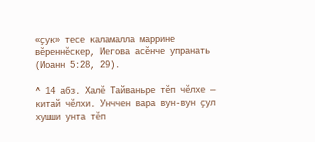«ҫук» тесе каламалла маррине вӗреннӗскер, Иегова асӗнче упранать (Иоанн 5:28, 29).

^ 14 абз. Халӗ Тайваньре тӗп чӗлхе — китай чӗлхи. Унччен вара вун-вун ҫул хушши унта тӗп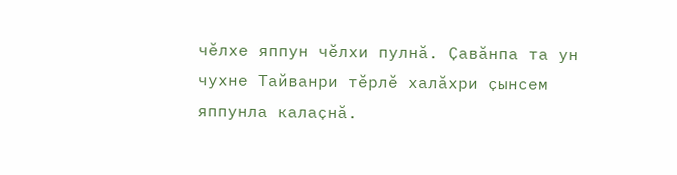чӗлхе яппун чӗлхи пулнӑ. Ҫавӑнпа та ун чухне Тайванри тӗрлӗ халӑхри ҫынсем яппунла калаҫнӑ.